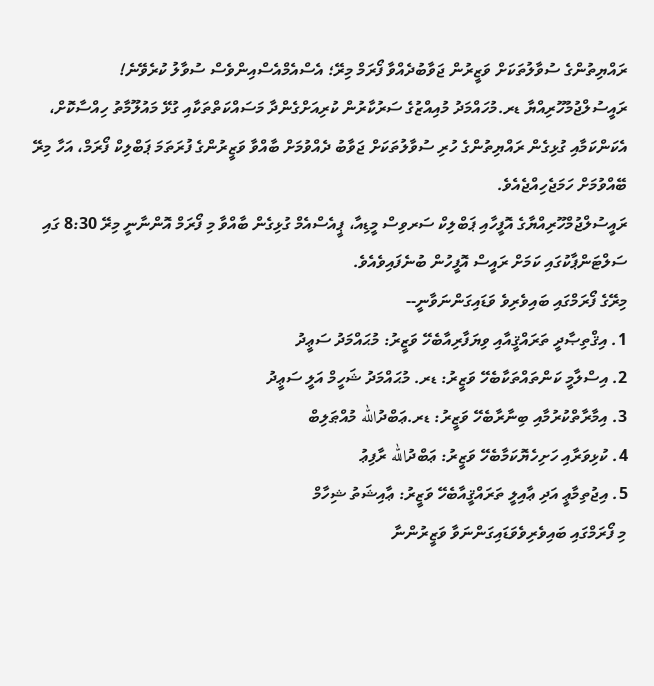ރައްޔިތުންގެ ސުވާލުތަކަށް ވަޒީރުން ޖަވާބުދެއްވާ ފޯރަމް މިރޭ؛ އެސްއެމްއެސްއިންވެސް ސުވާލު ކުރެވޭނެ!
ރައީސުލްޖުމުހޫރިއްޔާ ޑރ.މުހައްމަދު މުއިއްޒުގެ ސަރުކާރުން ކުރިއަށްގެންދާ މަސައްކަތްތަކާއި ގުޅޭ މައުލޫމާތު ހިއްސާކޮށް، އެކަންކަމާއި ގުޅިގެން ރައްޔިތުންގެ ހުރި ސުވާލުތަކަށް ޖަވާބު ދެއްވުމަށް ބާއްވާ ވަޒީރުންގެ ފުރަތަމަ ޕަބްލިކް ފޯރަމް، އަހާ މިރޭ ބޭއްވުމަށް ހަމަޖެހިއްޖެއެވެ.
ރައީސުލްޖުމްހޫރިއްޔާގެ އޮފީހާއި ޕަބްލިކް ސަރވިސް މީޑިއާ، ޕީއެސްއެމް ގުޅިގެން ބާއްވާ މި ފޯރަމް އޮންނާނީ މިރޭ 8:30 ގައި ސަލްޓަންޕާކުގައި ކަމަށް ރައީސް އޮފީހުން ބުނެފައިވެއެވެ.
މިރޭގެ ފޯރަމްގައި ބައިވެރިވެ ވަޑައިގަންނަވާނީ--
1. އިޤްތިޞާދީ ތަރައްޤީއާއި ވިޔަފާރިއާބެހޭ ވަޒީރު: މުޙައްމަދު ސަޢީދު
2. އިސްލާމީ ކަންތައްތަކާބެހޭ ވަޒީރު: ޑރ. މުޙައްމަދު ޝަހީމް އަލީ ސަޢީދު
3. އިމާރާތްކުރުމާއި ބިނާރާބެހޭ ވަޒީރު: ޑރ.ޢަބްދުالله މުއްޠަލިބް
4. ކުޅިވަރާއި ހަށިހެޔޮކަމާބެހޭ ވަޒީރު: ޢަބްދުالله ރާފިޢު
5. އިޖުތިމާޢީ އަދި ޢާއިލީ ތަރައްޤީއާބެހޭ ވަޒީރު: ޢާއިޝަތު ޝިހާމް
މި ފޯރަމްގައި ބައިވެރިވެވަޑައިގަންނަވާ ވަޒީރުންނާ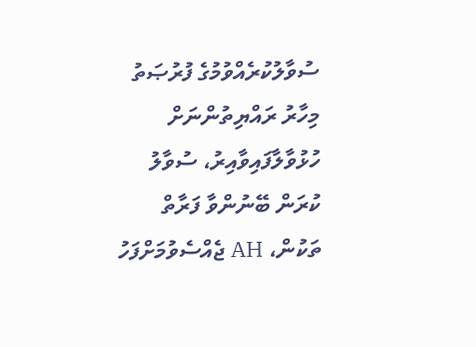ސުވާލުކުރެއްވުމުގެ ފުރުޞަތު މިހާރު ރައްޔިތުންނަށް ހުޅުވާލާފައިވާއިރު، ސުވާލު ކުރަން ބޭނުންވާ ފަރާތް ތަކުން، AH ޖެއްސެވުމަށްފަހު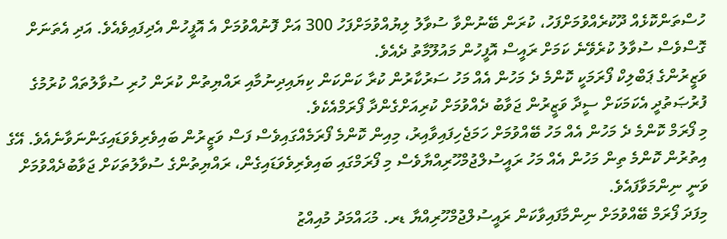ހުސްތަންކޮޅެއް ދޫކުރެއްވުމަށްފަހު، ކުރަން ބޭނުންވާ ސުވާލު ލިޔުއްވުމަށްފަހު 300 އަށް ފޮނުއްވުމަށް އެ އޮފީހުން އެދިފައިވެއެވެ. އަދި އެތަނަށް ގޮސްވެސް ސުވާލު ކުރެވޭނެ ކަމަށް ރައީސް އޮފީހުން މައުލޫމާތު ދެއެވެ.
ވަޒީރުންގެ ޕަބްލިކް ފޯރަމަކީ ކޮންމެ ދެ މަހުން އެއް މަހު ސަރުކާރުން ކުރާ ކަންކަން ކިޔައިދިނުމާއި ރައްޔިތުން ކުރަން ހުރި ސުވާލުތައް ކުރުމުގެ ފުރުޞަތުދީ އެކަމަކަށް ސީދާ ވަޒީރުން ޖަވާބު ދެއްވުމަށް ކުރިއަށްގެންދާ ފޯރަމްއެކެވެ.
މި ފޯރަމް ކޮންމެ ދެ މަހުން އެއް މަހު ބޭއްވުމަށް ހަމަޖެހިފައިވާއިރު، މިއިން ކޮންމެ ފޯރަމެއްގައިވެސް ފަސް ވަޒީރުން ބައިވެރިވެވަޑައިގަންނަވާނެއެވެ. އޭގެ އިތުރުން ކޮންމެ ތިން މަހުން އެއް މަހު ރައީސުލްޖުމްހޫރިއްޔާވެސް މި ފޯރަމްގައި ބައިވެރިވެވަޑައިގެން، ރައްޔިތުންގެ ސުވާލުތަކަށް ޖަވާބުދެއްވުމަށް ވަނީ ނިންމަވާފައެވެ.
މިފަދަ ފޯރަމް ބޭއްވުމަށް ނިންމާފައިވާކަން ރައީސުލްޖުމްހޫރިއްޔާ ޑރ. މުޙައްމަދު މުއިއްޒު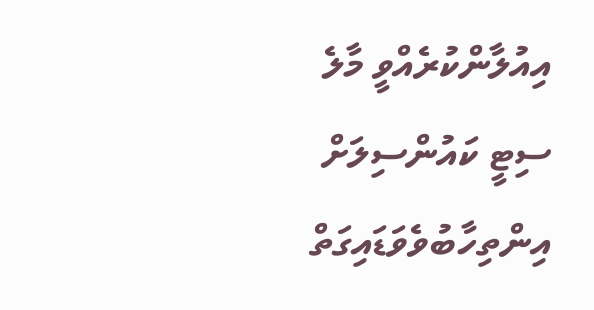އިއުލާންކުރެއްވީ މާލެ ސިޓީ ކައުންސިލަށް އިންތިހާބުވެވަޑައިގަތް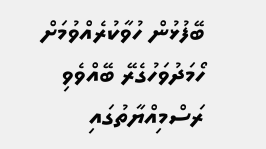ބޭފުޅުން ހުވާކުރެއްވުމަށް ހޯމަދުވަހުގެރޭ ބޭއްވެވި ރަސްމިއްޔާތުގައި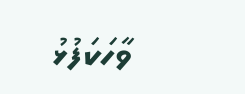ވާހަކަފުޅު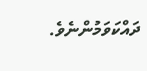ދައްކަވަމުންނެވެ.